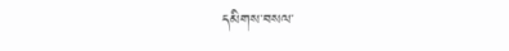དམིགས་བསལ་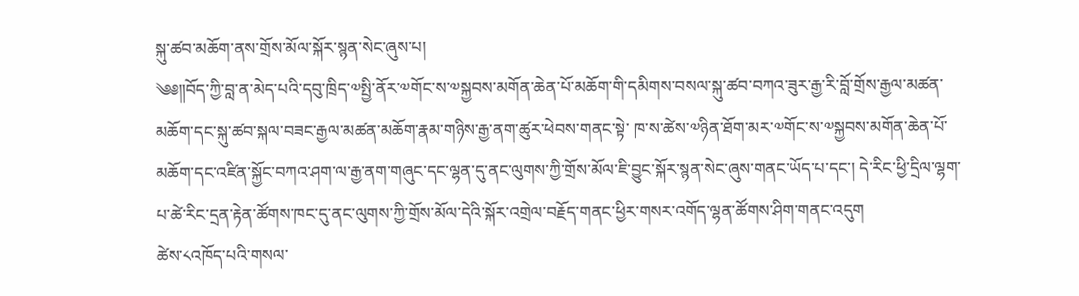སྐུ་ཚབ་མཆོག་ནས་གྲོས་མོལ་སྐོར་སྙན་སེང་ཞུས་པ།
༄༅༎བོད་ཀྱི་བླ་ན་མེད་པའི་དབུ་ཁྲིད་༧སྤྱི་ནོར་༧གོང་ས་༧སྐྱབས་མགོན་ཆེན་པོ་མཆོག་གི་དམིགས་བསལ་སྐུ་ཚབ་བཀའ་ཟུར་རྒྱ་རི་བློ་གྲོས་རྒྱལ་མཚན་མཆོག་དང་སྐུ་ཚབ་སྐལ་བཟང་རྒྱལ་མཚན་མཆོག་རྣམ་གཉིས་རྒྱ་ནག་ཚུར་ཕེབས་གནང་སྟེ་ ཁ་ས་ཚེས་༧ཉིན་ཐོག་མར་༧གོང་ས་༧སྐྱབས་མགོན་ཆེན་པོ་མཆོག་དང་འཛིན་སྐྱོང་བཀའ་ཤག་ལ་རྒྱ་ནག་གཞུང་དང་ལྷན་དུ་ནང་ལུགས་ཀྱི་གྲོས་མོལ་ཇི་བྱུང་སྐོར་སྙན་སེང་ཞུས་གནང་ཡོད་པ་དང་། དེ་རིང་ཕྱི་དྲིལ་ལྷག་པ་ཚེ་རིང་དྲན་རྟེན་ཚོགས་ཁང་དུ་ནང་ལུགས་ཀྱི་གྲོས་མོལ་དེའི་སྐོར་འགྲེལ་བརྗོད་གནང་ཕྱིར་གསར་འགོད་ལྷན་ཚོགས་ཤིག་གནང་འདུག
ཚེས་༨འཁོད་པའི་གསལ་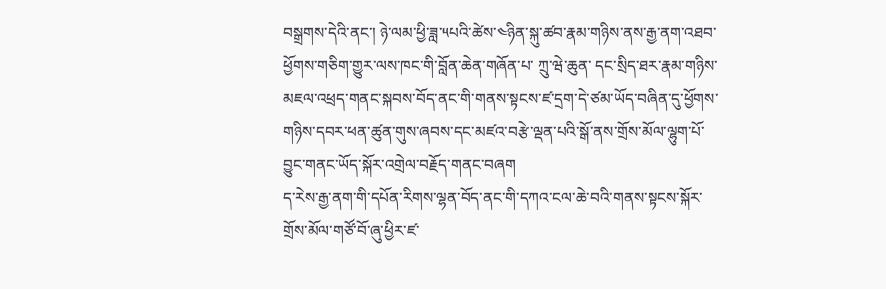བསྒྲགས་དེའི་ནང་། ཉེ་ལམ་ཕྱི་ཟླ་༥པའི་ཚེས་༤ཉིན་སྐུ་ཚབ་རྣམ་གཉིས་ནས་རྒྱ་ནག་འཐབ་ཕྱོགས་གཅིག་གྱུར་ལས་ཁང་གི་བློན་ཆེན་གཞོན་པ་ ཀྲུ་ཝེ་ཆུན་ དང་སྲིད་ཐར་རྣམ་གཉིས་མཇལ་འཕྲད་གནང་སྐབས་བོད་ནང་གི་གནས་སྟངས་ཛ་དྲག་དེ་ཙམ་ཡོད་བཞིན་དུ་ཕྱོགས་གཉིས་དབར་ཕན་ཚུན་གུས་ཞབས་དང་མཛའ་བརྩེ་ལྡན་པའི་སྒོ་ནས་གྲོས་མོལ་ལྷུག་པོ་བྱུང་གནང་ཡོད་སྐོར་འགྲེལ་བརྗོད་གནང་བཞག
ད་རེས་རྒྱ་ནག་གི་དཔོན་རིགས་ལྷན་བོད་ནང་གི་དཀའ་ངལ་ཆེ་བའི་གནས་སྟངས་སྐོར་གྲོས་མོལ་གཙོ་བོ་ཞུ་ཕྱིར་ཛ་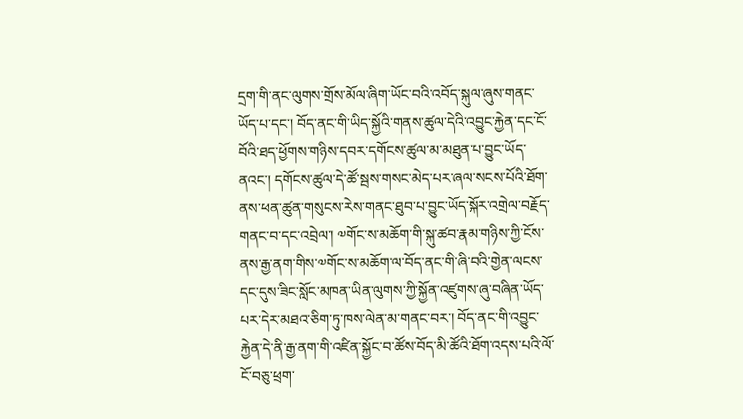དྲག་གི་ནང་ལུགས་གྲོས་མོལ་ཞིག་ཡོང་བའི་འབོད་སྐུལ་ཞུས་གནང་ཡོད་པ་དང་། བོད་ནང་གི་ཡིད་སྐྱོའི་གནས་ཚུལ་དེའི་འབྱུང་རྐྱེན་དང་ངོ་བོའི་ཐད་ཕྱོགས་གཉིས་དབར་དགོངས་ཚུལ་མ་མཐུན་པ་བྱུང་ཡོད་ནའང་། དགོངས་ཚུལ་དེ་ཚོ་སྦས་གསང་མེད་པར་ཞལ་སངས་པོའི་ཐོག་ནས་ཕན་ཚུན་གསུངས་རེས་གནང་ཐུབ་པ་བྱུང་ཡོད་སྐོར་འགྲེལ་བརྗོད་གནང་བ་དང་འབྲེལ་། ༧གོང་ས་མཆོག་གི་སྐུ་ཚབ་རྣམ་གཉིས་ཀྱི་ངོས་ནས་རྒྱ་ནག་གིས་༧གོང་ས་མཆོག་ལ་བོད་ནང་གི་ཞི་བའི་གྱེན་ལངས་དང་དུས་ཟིང་སློང་མཁན་ཡིན་ལུགས་ཀྱི་སྐྱོན་འཛུགས་ཞུ་བཞིན་ཡོད་པར་དེར་མཐའ་ཅིག་ཏུ་ཁས་ལེན་མ་གནང་བར་། བོད་ནང་གི་འབྱུང་རྐྱེན་དེ་ནི་རྒྱ་ནག་གི་འཛིན་སྐྱོང་བ་ཚོས་བོད་མི་ཚོའི་ཐོག་འདས་པའི་ལོ་ངོ་བཅུ་ཕྲག་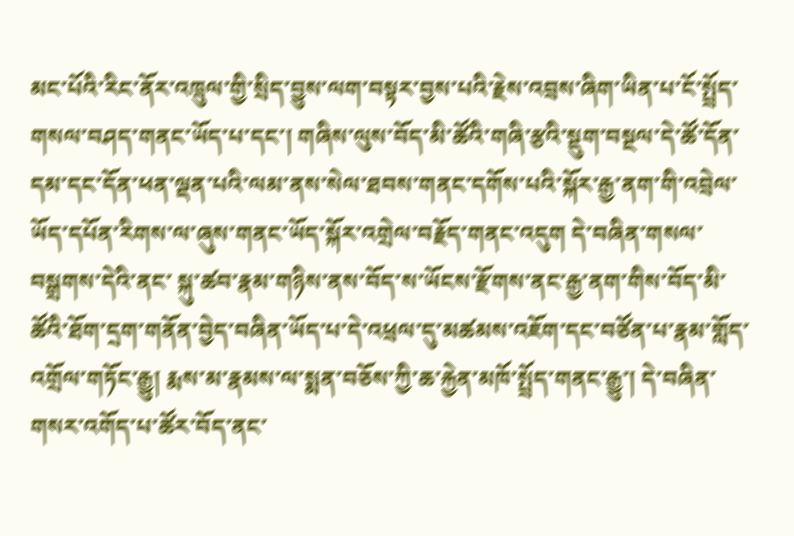མང་པོའི་རིང་ནོར་འཁྲུལ་གྱི་སྲིད་བྱུས་ལག་བསྟར་བྱས་པའི་རྗེས་འབྲས་ཞིག་ཡིན་པ་ངོ་སྤྲོད་གསལ་བཤད་གནང་ཡོད་པ་དང་། གཞིས་ལུས་བོད་མི་ཚོའི་གཞི་རྩའི་སྡུག་བསྔལ་དེ་ཚོ་དོན་དམ་དང་དོན་ཕན་ལྡན་པའི་ལམ་ནས་སེལ་ཐབས་གནང་དགོས་པའི་སྐོར་རྒྱ་ནག་གི་འབྲེལ་ཡོད་དཔོན་རིགས་ལ་ཞུས་གནང་ཡོད་སྐོར་འགྲེལ་བརྗོད་གནང་འདུག དེ་བཞིན་གསལ་བསྒྲགས་དེའི་ནང་ སྐུ་ཚབ་རྣམ་གཉིས་ནས་བོད་ས་ཡོངས་རྫོགས་ནང་རྒྱ་ནག་གིས་བོད་མི་ཚོའི་ཐོག་དྲག་གནོན་བྱེད་བཞིན་ཡོད་པ་དེ་འཕྲལ་དུ་མཚམས་འཇོག་དང་བཙོན་པ་རྣམ་གློད་འགྲོལ་གཏོང་རྒྱུ། རྨས་མ་རྣམས་ལ་སྨན་བཅོས་ཀྱི་ཆ་རྐྱེན་མཁོ་སྤྲོད་གནང་རྒྱུ་། དེ་བཞིན་གསར་འགོད་པ་ཚོར་བོད་ནང་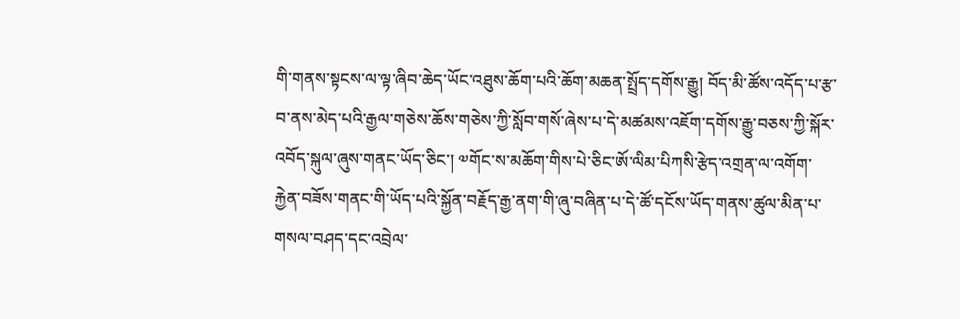གི་གནས་སྟངས་ལ་ལྟ་ཞིབ་ཆེད་ཡོང་འཐུས་ཆོག་པའི་ཆོག་མཆན་སྤྲོད་དགོས་རྒྱུ། བོད་མི་ཚོས་འདོད་པ་རྩ་བ་ནས་མེད་པའི་རྒྱལ་གཅེས་ཆོས་གཅེས་ཀྱི་སློབ་གསོ་ཞེས་པ་དེ་མཚམས་འཇོག་དགོས་རྒྱུ་བཅས་ཀྱི་སྐོར་འབོད་སྐུལ་ཞུས་གནང་ཡོད་ཅིང་། ༧གོང་ས་མཆོག་གིས་པེ་ཅིང་ཨོ་ལིམ་པིཀསི་རྩེད་འགྲན་ལ་འགོག་རྐྱེན་བཟོས་གནང་གི་ཡོད་པའི་སྐྱོན་བརྗོད་རྒྱ་ནག་གི་ཞུ་བཞིན་པ་དེ་ཚོ་དངོས་ཡོད་གནས་ཚུལ་མིན་པ་གསལ་བཤད་དང་འབྲེལ་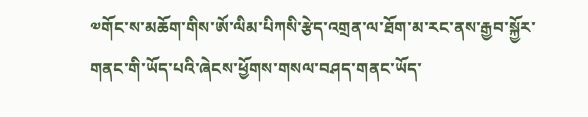༧གོང་ས་མཆོག་གིས་ཨོ་ལིམ་པིཀསི་རྩེད་འགྲན་ལ་ཐོག་མ་རང་ནས་རྒྱབ་སྐྱོར་གནང་གི་ཡོད་པའི་ཞེངས་ཕྱོགས་གསལ་བཤད་གནང་ཡོད་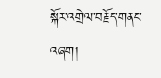སྐོར་འགྲེལ་བརྗོད་གནང་འཞག།